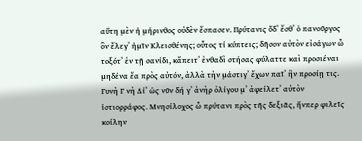αὕτη μὲν ἡ μήρινθος οὐδὲν ἔσπασεν. Πρύτανις ὅδʼ ἔσθʼ ὁ πανοῦργος ὃν ἔλεγʼ ἡμῖν Κλεισθένης; οὗτος τί κύπτεις; δῆσον αὐτὸν εἰσάγων ὦ τοξότʼ ἐν τῇ σανίδι, κἄπειτʼ ἐνθαδὶ στήσας φύλαττε καὶ προσιέναι μηδένα ἔα πρὸς αὐτόν, ἀλλὰ τὴν μάστιγʼ ἔχων παῖʼ ἢν προσίῃ τις. Γυνὴ Γ νὴ Δίʼ ὡς νῦν δή γʼ ἀνὴρ ὀλίγου μʼ ἀφείλετʼ αὐτὸν ἱστιορράφος. Μνησίλοχος ὦ πρύτανι πρὸς τῆς δεξιᾶς, ἥνπερ φιλεῖς κοίλην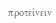προτείνειν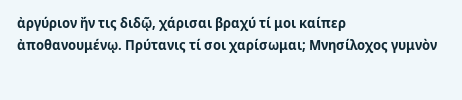ἀργύριον ἤν τις διδῷ, χάρισαι βραχύ τί μοι καίπερ ἀποθανουμένῳ. Πρύτανις τί σοι χαρίσωμαι; Μνησίλοχος γυμνὸν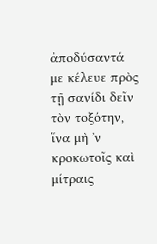ἀποδύσαντά με κέλευε πρὸς τῇ σανίδι δεῖν τὸν τοξότην, ἵνα μὴ ʼν κροκωτοῖς καὶ μίτραις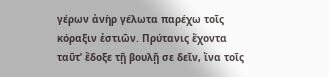γέρων ἀνὴρ γέλωτα παρέχω τοῖς κόραξιν ἑστιῶν. Πρύτανις ἔχοντα ταῦτʼ ἔδοξε τῇ βουλῇ σε δεῖν, ἵνα τοῖς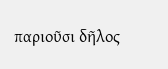παριοῦσι δῆλος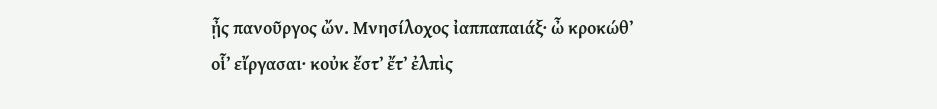ᾖς πανοῦργος ὤν. Μνησίλοχος ἰαππαπαιάξ· ὦ κροκώθʼ οἷʼ εἴργασαι· κοὐκ ἔστʼ ἔτʼ ἐλπὶς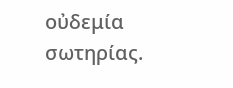οὐδεμία σωτηρίας.